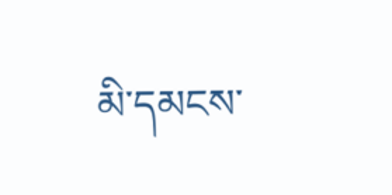མི་དམངས་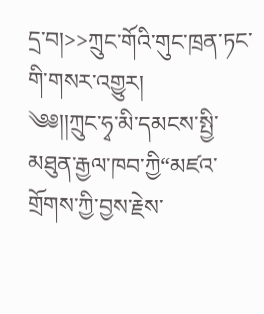དྲ་བ།>>ཀྲུང་གོའི་གུང་ཁྲན་ཏང་གི་གསར་འགྱུར།
༄༅།།ཀྲུང་ཧྭ་མི་དམངས་སྤྱི་མཐུན་རྒྱལ་ཁབ་ཀྱི“མཛའ་གྲོགས་ཀྱི་བྱས་རྗེས་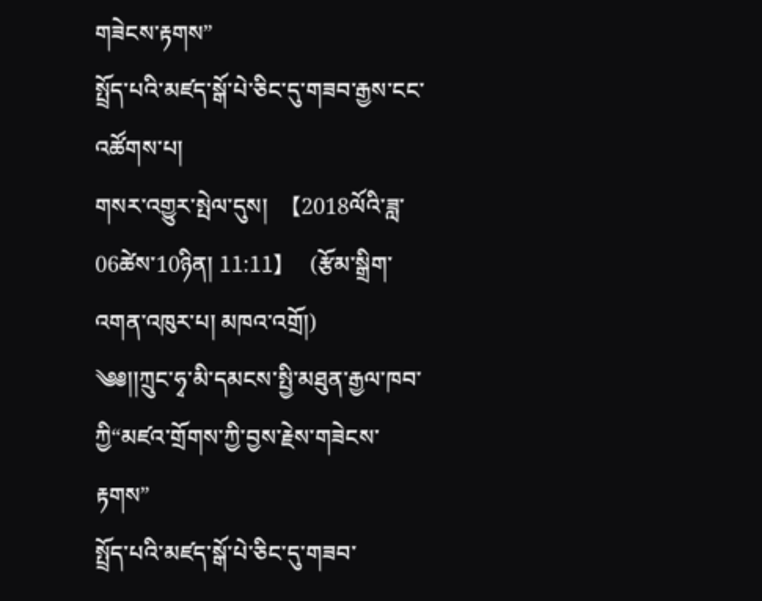གཟེངས་རྟགས”
སྤྲོད་པའི་མཛད་སྒོ་པེ་ཅིང་དུ་གཟབ་རྒྱས་ངང་འཚོགས་པ།
གསར་འགྱུར་སྤེལ་དུས།  【2018ལོའི་ཟླ་ 06ཚེས་10ཉིན། 11:11】   (རྩོམ་སྒྲིག་འགན་འཁུར་པ། མཁའ་འགྲོ།)
༄༅།།ཀྲུང་ཧྭ་མི་དམངས་སྤྱི་མཐུན་རྒྱལ་ཁབ་ཀྱི“མཛའ་གྲོགས་ཀྱི་བྱས་རྗེས་གཟེངས་རྟགས”
སྤྲོད་པའི་མཛད་སྒོ་པེ་ཅིང་དུ་གཟབ་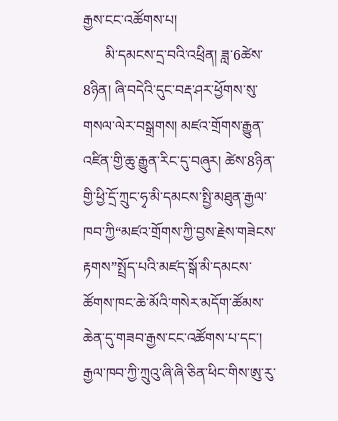རྒྱས་ངང་འཚོགས་པ།
      མི་དམངས་དྲ་བའི་འཕྲིན། ཟླ་6ཚེས་8ཉིན། ཞི་བདེའི་དུང་བརྡ་ཤར་ཕྱོགས་སུ་གསལ་ལེར་བསྒྲགས། མཛའ་གྲོགས་རྒྱུན་འཛིན་གྱི་ཆུ་རྒྱུན་རིང་དུ་བཞུར། ཚེས་8ཉིན་གྱི་ཕྱི་དྲོ་ཀྲུང་ཧྭ་མི་དམངས་སྤྱི་མཐུན་རྒྱལ་ཁབ་ཀྱི“མཛའ་གྲོགས་ཀྱི་བྱས་རྗེས་གཟེངས་རྟགས”སྤྲོད་པའི་མཛད་སྒོ་མི་དམངས་ཚོགས་ཁང་ཆེ་མོའི་གསེར་མདོག་ཚོམས་ཆེན་དུ་གཟབ་རྒྱས་ངང་འཚོགས་པ་དང་། རྒྱལ་ཁབ་ཀྱི་ཀྲུའུ་ཞི་ཞི་ཅིན་ཕིང་གིས་ཨུ་རུ་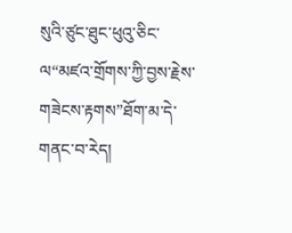སུའི་ཙུང་ཐུང་ཕུའུ་ཅིང་ལ“མཛའ་གྲོགས་ཀྱི་བྱས་རྗེས་གཟེངས་རྟགས”ཐོག་མ་དེ་གནང་བ་རེད།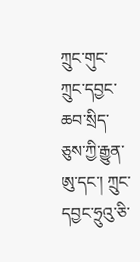ཀྲུང་གུང་ཀྲུང་དབྱང་ཆབ་སྲིད་ཅུས་ཀྱི་རྒྱུན་ཨུ་དང་། ཀྲུང་དབྱང་ཧྲུའུ་ཅི་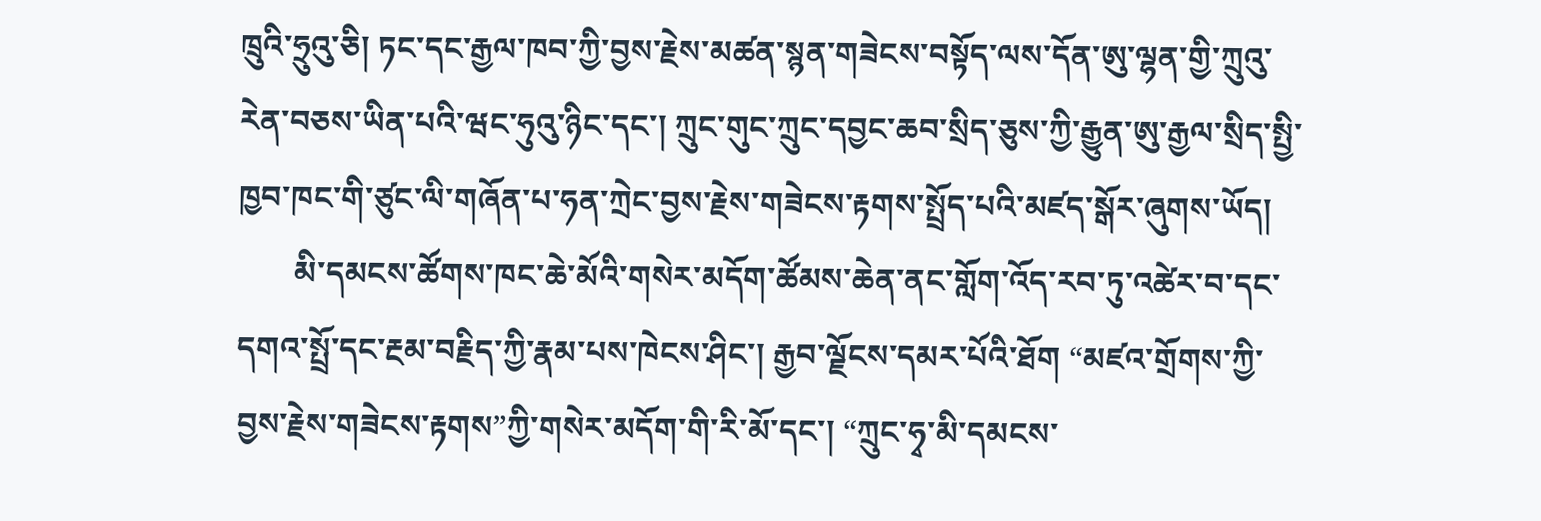ཁྲུའི་ཧྲུའུ་ཅི། ཏང་དང་རྒྱལ་ཁབ་ཀྱི་བྱས་རྗེས་མཚན་སྙན་གཟེངས་བསྟོད་ལས་དོན་ཨུ་ལྷན་གྱི་ཀྲུའུ་རེན་བཅས་ཡིན་པའི་ཝང་ཧུའུ་ཉིང་དང་། ཀྲུང་གུང་ཀྲུང་དབྱང་ཆབ་སྲིད་ཅུས་ཀྱི་རྒྱུན་ཨུ་རྒྱལ་སྲིད་སྤྱི་ཁྱབ་ཁང་གི་ཙུང་ལི་གཞོན་པ་ཧན་ཀྲེང་བྱས་རྗེས་གཟེངས་རྟགས་སྤྲོད་པའི་མཛད་སྒོར་ཞུགས་ཡོད།
       མི་དམངས་ཚོགས་ཁང་ཆེ་མོའི་གསེར་མདོག་ཚོམས་ཆེན་ནང་གློག་འོད་རབ་ཏུ་འཚེར་བ་དང་དགའ་སྤྲོ་དང་རྔམ་བརྗིད་ཀྱི་རྣམ་པས་ཁེངས་ཤིང་། རྒྱབ་ལྗོངས་དམར་པོའི་ཐོག “མཛའ་གྲོགས་ཀྱི་བྱས་རྗེས་གཟེངས་རྟགས”ཀྱི་གསེར་མདོག་གི་རི་མོ་དང་། “ཀྲུང་ཧྭ་མི་དམངས་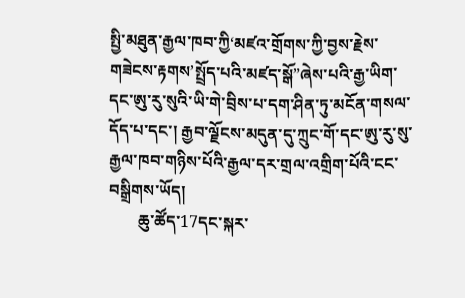སྤྱི་མཐུན་རྒྱལ་ཁབ་ཀྱི‘མཛའ་གྲོགས་ཀྱི་བྱས་རྗེས་གཟེངས་རྟགས’སྤྲོད་པའི་མཛད་སྒོ”ཞེས་པའི་རྒྱ་ཡིག་དང་ཨུ་རུ་སུའི་ཡི་གེ་བྲིས་པ་དག་ཤིན་ཏུ་མངོན་གསལ་དོད་པ་དང་། རྒྱབ་ལྗོངས་མདུན་དུ་ཀྲུང་གོ་དང་ཨུ་རུ་སུ་རྒྱལ་ཁབ་གཉིས་པོའི་རྒྱལ་དར་གྲལ་འགྲིག་པོའི་ངང་བསྒྲིགས་ཡོད།
       ཆུ་ཚོད་17དང་སྐར་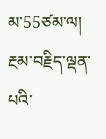མ་55ཙམ་ལ། རྔམ་བརྗིད་ལྡན་པའི་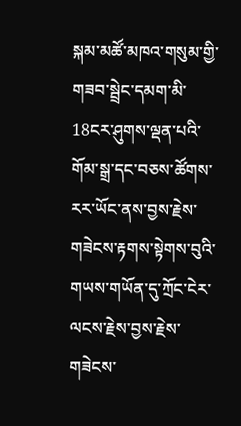སྐམ་མཚོ་མཁའ་གསུམ་གྱི་གཟབ་སྦྲེང་དམག་མི་18ངར་ཤུགས་ལྡན་པའི་གོམ་སྒྲ་དང་བཅས་ཚོགས་རར་ཡོང་ནས་བྱས་རྗེས་གཟེངས་རྟགས་སྟེགས་བུའི་གཡས་གཡོན་དུ་ཀྲོང་ངེར་ལངས་རྗེས་བྱས་རྗེས་གཟེངས་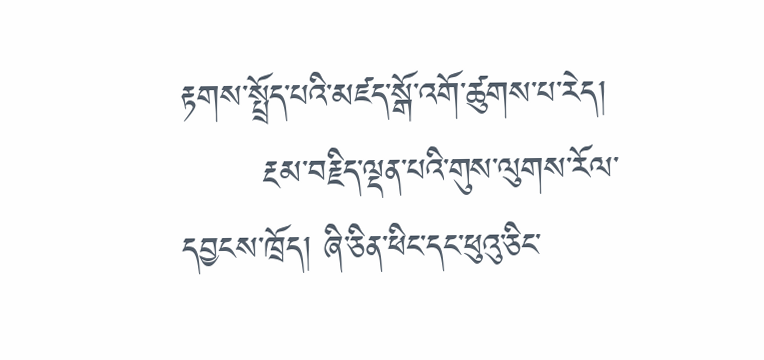རྟགས་སྤྲོད་པའི་མཛད་སྒོ་འགོ་ཚུགས་པ་རེད།
       རྔམ་བརྗིད་ལྡན་པའི་གུས་ལུགས་རོལ་དབྱངས་ཁྲོད། ཞི་ཅིན་ཕིང་དང་ཕུའུ་ཅིང་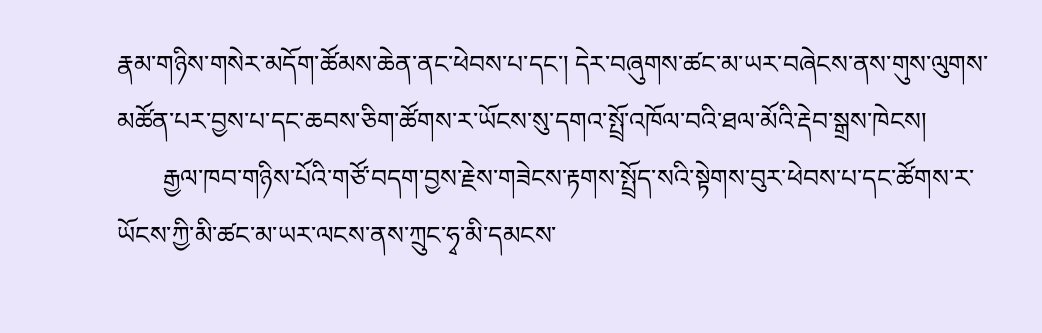རྣམ་གཉིས་གསེར་མདོག་ཚོམས་ཆེན་ནང་ཕེབས་པ་དང་། དེར་བཞུགས་ཚང་མ་ཡར་བཞེངས་ནས་གུས་ལུགས་མཚོན་པར་བྱས་པ་དང་ཆབས་ཅིག་ཚོགས་ར་ཡོངས་སུ་དགའ་སྤྲོ་འཁོལ་བའི་ཐལ་མོའི་རྡེབ་སྒྲས་ཁེངས།
       རྒྱལ་ཁབ་གཉིས་པོའི་གཙོ་བདག་བྱས་རྗེས་གཟེངས་རྟགས་སྤྲོད་སའི་སྟེགས་བུར་ཕེབས་པ་དང་ཚོགས་ར་ཡོངས་ཀྱི་མི་ཚང་མ་ཡར་ལངས་ནས་ཀྲུང་ཧྭ་མི་དམངས་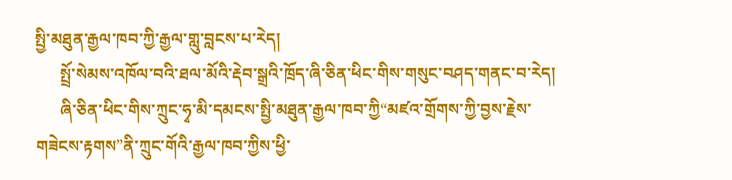སྤྱི་མཐུན་རྒྱལ་ཁབ་ཀྱི་རྒྱལ་གླུ་བླངས་པ་རེད།
      སྤྲོ་སེམས་འཁོལ་བའི་ཐལ་མོའི་རྡེབ་སྒྲའི་ཁྲོད་ཞི་ཅིན་ཕིང་གིས་གསུང་བཤད་གནང་བ་རེད།
      ཞི་ཅིན་ཕིང་གིས་ཀྲུང་ཧྭ་མི་དམངས་སྤྱི་མཐུན་རྒྱལ་ཁབ་ཀྱི“མཛའ་གྲོགས་ཀྱི་བྱས་རྗེས་གཟེངས་རྟགས”ནི་ཀྲུང་གོའི་རྒྱལ་ཁབ་ཀྱིས་ཕྱི་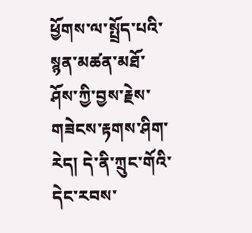ཕྱོགས་ལ་སྤྲོད་པའི་སྙན་མཚན་མཐོ་ཤོས་ཀྱི་བྱས་རྗེས་གཟེངས་རྟགས་ཤིག་རེད། དེ་ནི་ཀྲུང་གོའི་དེང་རབས་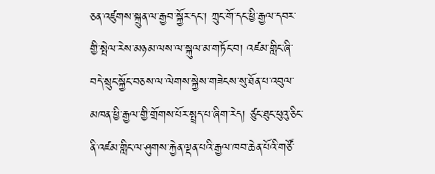ཅན་འཛུགས་སྐྲུན་ལ་རྒྱབ་སྐྱོར་དང་། ཀྲུང་གོ་དང་ཕྱི་རྒྱལ་དབར་གྱི་སྤེལ་རེས་མཉམ་ལས་ལ་སྐུལ་མ་གཏོང་བ། འཛམ་གླིང་ཞི་བདེ་སྲུང་སྐྱོང་བཅས་ལ་ལེགས་སྐྱེས་གཟེངས་སུ་ཐོན་པ་འབུལ་མཁན་ཕྱི་རྒྱལ་གྱི་གྲོགས་པོར་སྤྲད་པ་ཞིག་རེད། ཙུང་ཐུང་ཕུའུ་ཅིང་ནི་འཛམ་གླིང་ལ་ཤུགས་རྐྱེན་ལྡན་པའི་རྒྱལ་ཁབ་ཆེན་པོའི་གཙོ་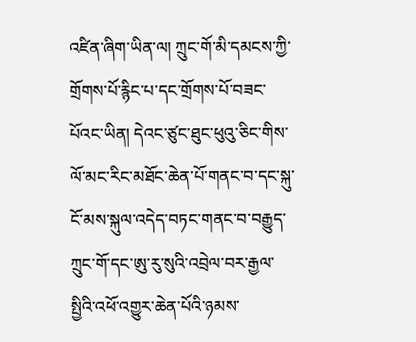འཛིན་ཞིག་ཡིན་ལ། ཀྲུང་གོ་མི་དམངས་ཀྱི་གྲོགས་པོ་རྙིང་པ་དང་གྲོགས་པོ་བཟང་པོའང་ཡིན། དེའང་ཙུང་ཐུང་ཕུའུ་ཅིང་གིས་ལོ་མང་རིང་མཐོང་ཆེན་པོ་གནང་བ་དང་སྐུ་ངོ་མས་སྐུལ་འདེད་བཏང་གནང་བ་བརྒྱུད་ཀྲུང་གོ་དང་ཨུ་རུ་སུའི་འབྲེལ་བར་རྒྱལ་སྤྱིའི་འཕོ་འགྱུར་ཆེན་པོའི་ཉམས་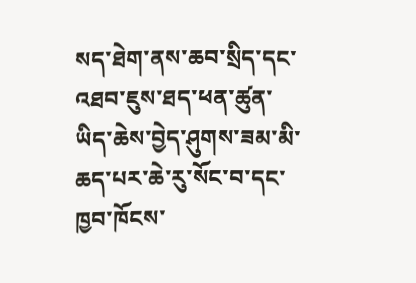སད་ཐེག་ནས་ཆབ་སྲིད་དང་འཐབ་ཇུས་ཐད་ཕན་ཚུན་ཡིད་ཆེས་བྱེད་ཤུགས་ཟམ་མི་ཆད་པར་ཆེ་རུ་སོང་བ་དང་ཁྱབ་ཁོངས་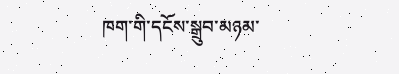ཁག་གི་དངོས་སྒྲུབ་མཉམ་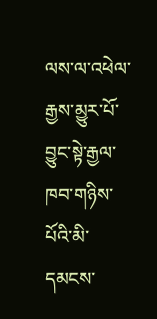ལས་ལ་འཕེལ་རྒྱས་མྱུར་པོ་བྱུང་སྟེ་རྒྱལ་ཁབ་གཉིས་པོའི་མི་དམངས་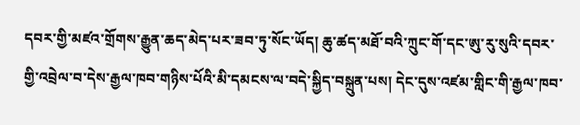དབར་གྱི་མཛའ་གྲོགས་རྒྱུན་ཆད་མེད་པར་ཟབ་ཏུ་སོང་ཡོད། ཆུ་ཚད་མཐོ་བའི་ཀྲུང་གོ་དང་ཨུ་རུ་སུའི་དབར་གྱི་འབྲེལ་བ་དེས་རྒྱལ་ཁབ་གཉིས་པོའི་མི་དམངས་ལ་བདེ་སྐྱིད་བསྐྲུན་པས། དེང་དུས་འཛམ་གླིང་གི་རྒྱལ་ཁབ་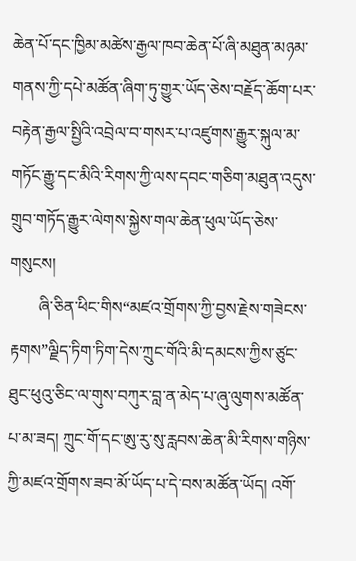ཆེན་པོ་དང་ཁྱིམ་མཚེས་རྒྱལ་ཁབ་ཆེན་པོ་ཞི་མཐུན་མཉམ་གནས་ཀྱི་དཔེ་མཚོན་ཞིག་ཏུ་གྱུར་ཡོད་ཅེས་བརྗོད་ཆོག་པར་བརྟེན་རྒྱལ་སྤྱིའི་འབྲེལ་བ་གསར་པ་འཛུགས་རྒྱུར་སྐུལ་མ་གཏོང་རྒྱུ་དང་མིའི་རིགས་ཀྱི་ལས་དབང་གཅིག་མཐུན་འདུས་གྲུབ་གཏོད་རྒྱུར་ལེགས་སྐྱེས་གལ་ཆེན་ཕུལ་ཡོད་ཅེས་གསུངས།
       ཞི་ཅིན་ཕིང་གིས“མཛའ་གྲོགས་ཀྱི་བྱས་རྗེས་གཟེངས་རྟགས”ལྗིད་ཏིག་ཏིག་དེས་ཀྲུང་གོའི་མི་དམངས་ཀྱིས་ཙུང་ཐུང་ཕུའུ་ཅིང་ལ་གུས་བཀུར་བླ་ན་མེད་པ་ཞུ་ལུགས་མཚོན་པ་མ་ཟད། ཀྲུང་གོ་དང་ཨུ་རུ་སུ་རླབས་ཆེན་མི་རིགས་གཉིས་ཀྱི་མཛའ་གྲོགས་ཟབ་མོ་ཡོད་པ་དེ་བས་མཚོན་ཡོད། འགོ་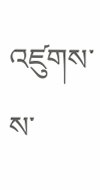འཛུགས་ས་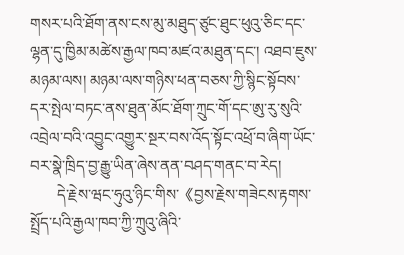གསར་པའི་ཐོག་ནས་ངས་མུ་མཐུད་ཙུང་ཐུང་ཕུའུ་ཅིང་དང་ལྷན་དུ་ཁྱིམ་མཚེས་རྒྱལ་ཁབ་མཛའ་མཐུན་དང་། འཐབ་ཇུས་མཉམ་ལས། མཉམ་ལས་གཉིས་ཕན་བཅས་ཀྱི་སྙིང་སྟོབས་དར་སྤེལ་བཏང་ནས་ཐུན་མོང་ཐོག་ཀྲུང་གོ་དང་ཨུ་རུ་སུའི་འབྲེལ་བའི་འབྱུང་འགྱུར་སྔར་བས་འོད་སྟོང་འཕྲོ་བ་ཞིག་ཡོང་བར་སྣེ་ཁྲིད་བྱ་རྒྱུ་ཡིན་ཞེས་ནན་བཤད་གནང་བ་རེད།
       དེ་རྗེས་ཝང་ཧུའུ་ཉིང་གིས་《བྱས་རྗེས་གཟེངས་རྟགས་སྤྲོད་པའི་རྒྱལ་ཁབ་ཀྱི་ཀྲུའུ་ཞིའི་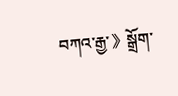བཀའ་རྒྱ་》སྒྲོག་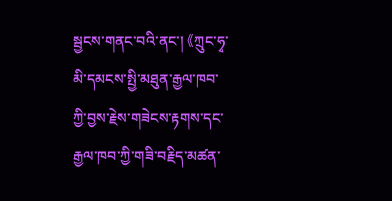སྦྱངས་གནང་བའི་ནང་། 《ཀྲུང་ཧྭ་མི་དམངས་སྤྱི་མཐུན་རྒྱལ་ཁབ་ཀྱི་བྱས་རྗེས་གཟེངས་རྟགས་དང་རྒྱལ་ཁབ་ཀྱི་གཟི་བརྗིད་མཚན་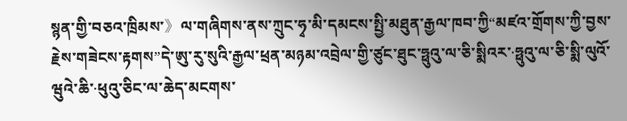སྙན་གྱི་བཅའ་ཁྲིམས་》ལ་གཞིགས་ནས་ཀྲུང་ཧྭ་མི་དམངས་སྤྱི་མཐུན་རྒྱལ་ཁབ་ཀྱི“མཛའ་གྲོགས་ཀྱི་བྱས་རྗེས་གཟེངས་རྟགས”དེ་ཨུ་རུ་སུའི་རྒྱལ་ཕྲན་མཉམ་འབྲེལ་གྱི་ཙུང་ཐུང་ཧྥུའུ་ལ་ཅི་སྨིའར་·ཧྥུའུ་ལ་ཅི་སྨི་ལུའོ་ཝུའེ་ཆི་·ཕུའུ་ཅིང་ལ་ཆེད་མངགས་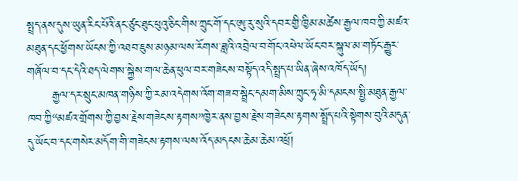སྤྲད་ནས་དུས་ཡུན་རིང་པོའི་ནང་ཙུང་ཐུང་ཕུའུ་ཅིང་གིས་ཀྲུང་གོ་དང་ཨུ་རུ་སུའི་དབར་གྱི་ཁྱིམ་མཚེས་རྒྱལ་ཁབ་ཀྱི་མཛའ་མཐུན་དང་ཕྱོགས་ཡོངས་ཀྱི་འཐབ་ཇུས་མཉམ་ལས་རོགས་ཟླའི་འབྲེལ་བ་གོང་འཕེལ་ཡོང་བར་སྐུལ་མ་གཏོང་རྒྱུར་གཞོལ་བ་དང་དེའི་ཐད་ལེགས་སྐྱེས་གལ་ཆེན་ཕུལ་བར་གཟེངས་བསྟོད་འདི་སྤྲད་པ་ཡིན་ཞེས་འཁོད་ཡོད།
      རྒྱལ་དར་སྲུང་མཁན་གཉིས་ཀྱི་རམ་འདེགས་འོག་གཟབ་སྦྲེང་དམག་མིས་ཀྲུང་ཧྭ་མི་དམངས་སྤྱི་མཐུན་རྒྱལ་ཁབ་ཀྱི“མཛའ་གྲོགས་ཀྱི་བྱས་རྗེས་གཟེངས་རྟགས”ཁྱེར་ནས་བྱས་རྗེས་གཟེངས་རྟགས་སྤྲོད་པའི་སྟེགས་བུའི་མདུན་དུ་ཡོང་བ་དང་གསེར་མདོག་གི་གཟེངས་རྟགས་ལས་འོད་མདངས་ཆེམ་ཆེམ་འཕྲོ།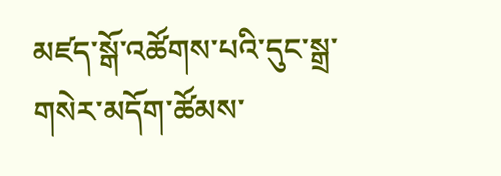མཛད་སྒོ་འཚོགས་པའི་དུང་སྒྲ་གསེར་མདོག་ཚོམས་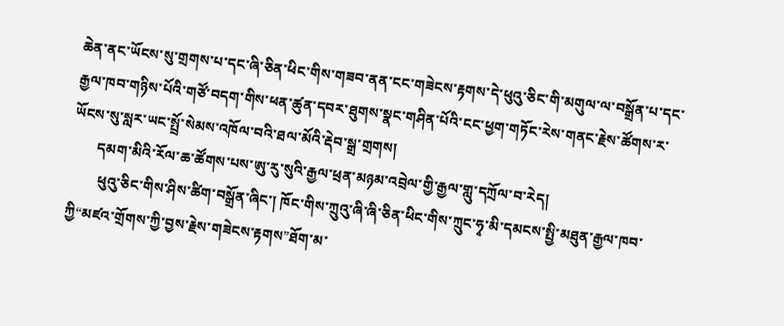ཆེན་ནང་ཡོངས་སུ་གྲགས་པ་དང་ཞི་ཅིན་ཕིང་གིས་གཟབ་ནན་ངང་གཟེངས་རྟགས་དེ་ཕུའུ་ཅིང་གི་མགུལ་ལ་བསྒྲོན་པ་དང་རྒྱལ་ཁབ་གཉིས་པོའི་གཙོ་བདག་གིས་ཕན་ཚུན་དབར་ཐུགས་སྣང་གཤིན་པོའི་ངང་ཕྱག་གཏོང་རེས་གནང་རྗེས་ཚོགས་ར་ཡོངས་སུ་སླར་ཡང་སྤྲོ་སེམས་འཁོལ་བའི་ཐལ་མོའི་རྡེབ་སྒྲ་གྲགས།
       དམག་མིའི་རོལ་ཆ་ཚོགས་པས་ཨུ་རུ་སུའི་རྒྱལ་ཕྲན་མཉམ་འབྲེལ་གྱི་རྒྱལ་གླུ་དཀྲོལ་བ་རེད།
        ཕུའུ་ཅིང་གིས་ཤིས་ཚིག་བསྒྲོན་ཞིང་། ཁོང་གིས་ཀྲུའུ་ཞི་ཞི་ཅིན་ཕིང་གིས་ཀྲུང་ཧྭ་མི་དམངས་སྤྱི་མཐུན་རྒྱལ་ཁབ་ཀྱི“མཛའ་གྲོགས་ཀྱི་བྱས་རྗེས་གཟེངས་རྟགས”ཐོག་མ་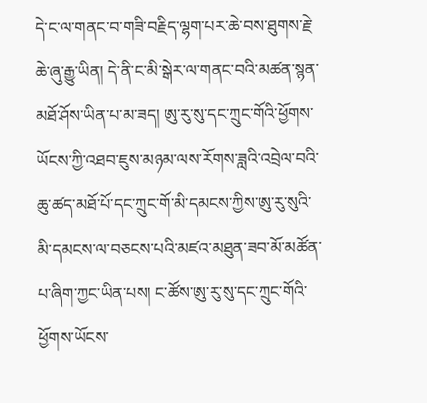དེ་ང་ལ་གནང་བ་གཟི་བརྗིད་ལྷག་པར་ཆེ་བས་ཐུགས་རྗེ་ཆེ་ཞུ་རྒྱུ་ཡིན། དེ་ནི་ང་མི་སྒེར་ལ་གནང་བའི་མཚན་སྙན་མཐོ་ཤོས་ཡིན་པ་མ་ཟད། ཨུ་རུ་སུ་དང་ཀྲུང་གོའི་ཕྱོགས་ཡོངས་ཀྱི་འཐབ་ཇུས་མཉམ་ལས་རོགས་ཟླའི་འབྲེལ་བའི་ཆུ་ཚད་མཐོ་པོ་དང་ཀྲུང་གོ་མི་དམངས་ཀྱིས་ཨུ་རུ་སུའི་མི་དམངས་ལ་བཅངས་པའི་མཛའ་མཐུན་ཟབ་མོ་མཚོན་པ་ཞིག་ཀྱང་ཡིན་པས། ང་ཚོས་ཨུ་རུ་སུ་དང་ཀྲུང་གོའི་ཕྱོགས་ཡོངས་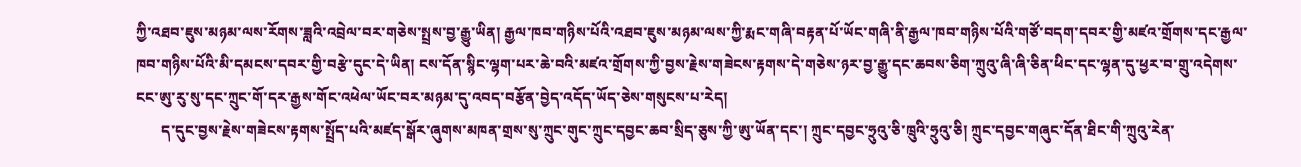ཀྱི་འཐབ་ཇུས་མཉམ་ལས་རོགས་ཟླའི་འབྲེལ་བར་གཅེས་སྤྲས་བྱ་རྒྱུ་ཡིན། རྒྱལ་ཁབ་གཉིས་པོའི་འཐབ་ཇུས་མཉམ་ལས་ཀྱི་རྨང་གཞི་བརྟན་པོ་ཡོང་གཞི་ནི་རྒྱལ་ཁབ་གཉིས་པོའི་གཙོ་བདག་དབར་གྱི་མཛའ་གྲོགས་དང་རྒྱལ་ཁབ་གཉིས་པོའི་མི་དམངས་དབར་གྱི་བརྩེ་དུང་དེ་ཡིན། ངས་དོན་སྙིང་ལྷག་པར་ཆེ་བའི་མཛའ་གྲོགས་ཀྱི་བྱས་རྗེས་གཟེངས་རྟགས་དེ་གཅེས་ཉར་བྱ་རྒྱུ་དང་ཆབས་ཅིག་ཀྲུའུ་ཞི་ཞི་ཅིན་ཕིང་དང་ལྷན་དུ་ཕྱར་བ་གྲུ་འདེགས་ངང་ཨུ་རུ་སུ་དང་ཀྲུང་གོ་དར་རྒྱས་གོང་འཕེལ་ཡོང་བར་མཉམ་དུ་འབད་བརྩོན་བྱེད་འདོད་ཡོད་ཅེས་གསུངས་པ་རེད།
       ད་དུང་བྱས་རྗེས་གཟེངས་རྟགས་སྤྲོད་པའི་མཛད་སྒོར་ཞུགས་མཁན་གྲས་སུ་ཀྲུང་གུང་ཀྲུང་དབྱང་ཆབ་སྲིད་ཅུས་ཀྱི་ཨུ་ཡོན་དང་། ཀྲུང་དབྱང་ཧྲུའུ་ཅི་ཁྲུའི་ཧྲུའུ་ཅི། ཀྲུང་དབྱང་གཞུང་དོན་ཐིང་གི་ཀྲུའུ་རེན་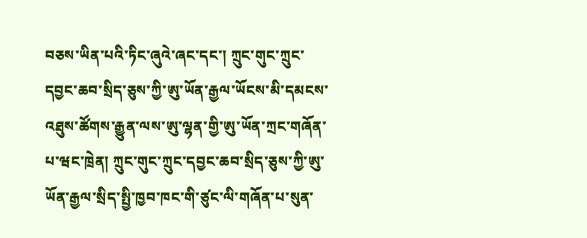བཅས་ཡིན་པའི་ཏིང་ཞུའེ་ཞང་དང་། ཀྲུང་གུང་ཀྲུང་དབྱང་ཆབ་སྲིད་ཅུས་ཀྱི་ཨུ་ཡོན་རྒྱལ་ཡོངས་མི་དམངས་འཐུས་ཚོགས་རྒྱུན་ལས་ཨུ་ལྷན་གྱི་ཨུ་ཡོན་ཀྲང་གཞོན་པ་ཝང་ཁྲེན། ཀྲུང་གུང་ཀྲུང་དབྱང་ཆབ་སྲིད་ཅུས་ཀྱི་ཨུ་ཡོན་རྒྱལ་སྲིད་སྤྱི་ཁྱབ་ཁང་གི་ཙུང་ལི་གཞོན་པ་སུན་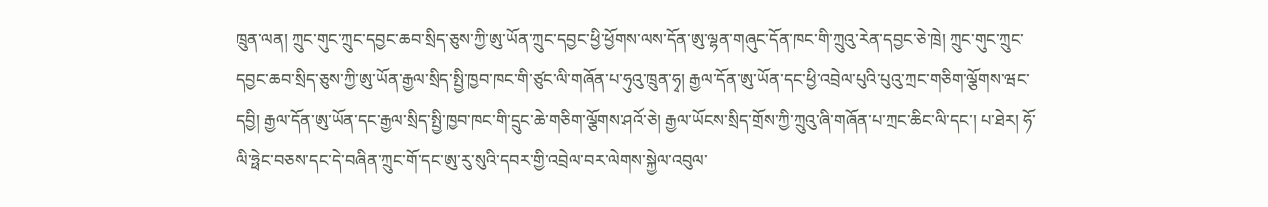ཁྲུན་ལན། ཀྲུང་གུང་ཀྲུང་དབྱང་ཆབ་སྲིད་ཅུས་ཀྱི་ཨུ་ཡོན་ཀྲུང་དབྱང་ཕྱི་ཕྱོགས་ལས་དོན་ཨུ་ལྷན་གཞུང་དོན་ཁང་གི་ཀྲུའུ་རེན་དབྱང་ཅེ་ཁྲེ། ཀྲུང་གུང་ཀྲུང་དབྱང་ཆབ་སྲིད་ཅུས་ཀྱི་ཨུ་ཡོན་རྒྱལ་སྲིད་སྤྱི་ཁྱབ་ཁང་གི་ཙུང་ལི་གཞོན་པ་ཧུའུ་ཁྲུན་ཧྭ། རྒྱལ་དོན་ཨུ་ཡོན་དང་ཕྱི་འབྲེལ་པུའི་པུའུ་ཀྲང་གཅིག་ལྕོགས་ཝང་དབྱི། རྒྱལ་དོན་ཨུ་ཡོན་དང་རྒྱལ་སྲིད་སྤྱི་ཁྱབ་ཁང་གི་དྲུང་ཆེ་གཅིག་ལྕོགས་ཤའོ་ཅེ། རྒྱལ་ཡོངས་སྲིད་གྲོས་ཀྱི་ཀྲུའུ་ཞི་གཞོན་པ་ཀྲང་ཆིང་ལི་དང་། པ་ཐེར། ཧོ་ལི་ཧྥེང་བཅས་དང་དེ་བཞིན་ཀྲུང་གོ་དང་ཨུ་རུ་སུའི་དབར་གྱི་འབྲེལ་བར་ལེགས་སྐྱེལ་འབུལ་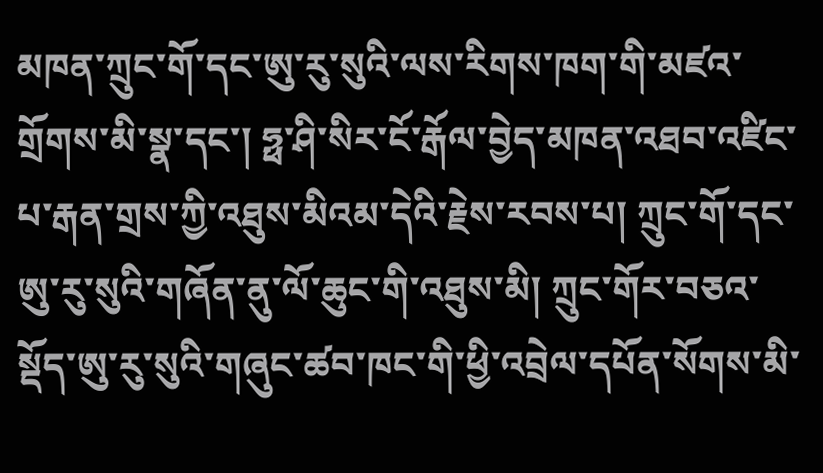མཁན་ཀྲུང་གོ་དང་ཨུ་རུ་སུའི་ལས་རིགས་ཁག་གི་མཛའ་གྲོགས་མི་སྣ་དང་། ཧྥ་ཤི་སིར་ངོ་རྒོལ་བྱེད་མཁན་འཐབ་འཛིང་པ་རྒན་གྲས་ཀྱི་འཐུས་མིའམ་དེའི་རྗེས་རབས་པ། ཀྲུང་གོ་དང་ཨུ་རུ་སུའི་གཞོན་ནུ་ལོ་ཆུང་གི་འཐུས་མི། ཀྲུང་གོར་བཅའ་སྡོད་ཨུ་རུ་སུའི་གཞུང་ཚབ་ཁང་གི་ཕྱི་འབྲེལ་དཔོན་སོགས་མི་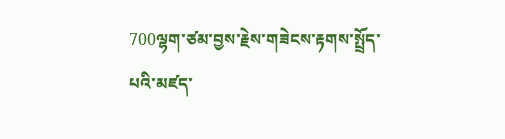700ལྷག་ཙམ་བྱས་རྗེས་གཟེངས་རྟགས་སྤྲོད་པའི་མཛད་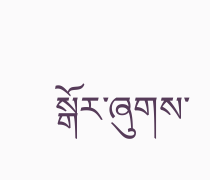སྒོར་ཞུགས་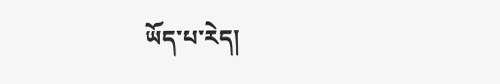ཡོད་པ་རེད།